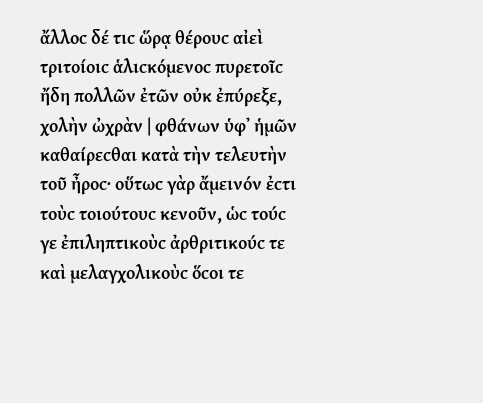ἄλλοϲ δέ τιϲ ὥρᾳ θέρουϲ αἰεὶ τριτοίοιϲ ἁλιϲκόμενοϲ πυρετοῖϲ ἤδη πολλῶν ἐτῶν οὐκ ἐπύρεξε, χολὴν ὠχρὰν | φθάνων ὑφ᾿ ἡμῶν καθαίρεϲθαι κατὰ τὴν τελευτὴν τοῦ ἦροϲ· οὕτωϲ γὰρ ἄμεινόν ἐϲτι τοὺϲ τοιούτουϲ κενοῦν, ὡϲ τούϲ γε ἐπιληπτικοὺϲ ἀρθριτικούϲ τε καὶ μελαγχολικοὺϲ ὅϲοι τε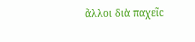ἄλλοι διὰ παχεῖϲ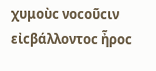χυμοὺϲ νοϲοῦϲιν εἰϲβάλλοντοϲ ἦροϲ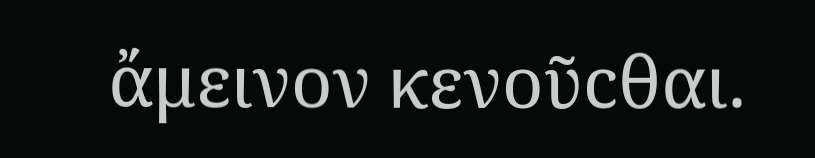ἄμεινον κενοῦϲθαι.